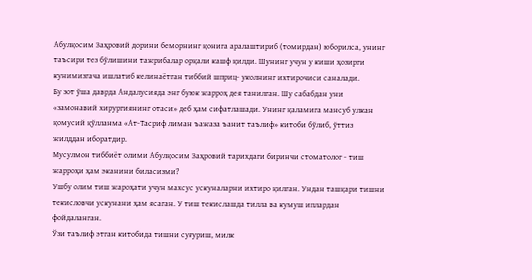Абулқосим Заҳровий дорини беморнинг қонига аралаштириб (томирдан) юборилса, унинг таъсири тез бўлишини тажрибалар орқали кашф қилди. Шунинг учун у киши ҳозирги кунимизгача ишлатиб келинаётган тиббий шприц- уколнинг ихтирочиси саналади.
Бу зот ўша даврда Андалусияда энг буюк жарроҳ дея танилган. Шу сабабдан уни «замонавий хирургиянинг отаси» деб ҳам сифатлашади. Унинг қаламига мансуб улкан қомусий қўлланма «Ат-Тасриф лиман ъажаза ъанит таълиф» китоби бўлиб, ўттиз жилддан иборатдир.
Мусулмон тиббиёт олими Абулқосим Заҳровий тарихдаги биринчи стоматолог - тиш жарроҳи ҳам эканини биласизми?
Ушбу олим тиш жароҳати учун махсус ускуналарни ихтиро қилган. Ундан ташқари тишни текисловчи ускунани ҳам ясаган. У тиш текислашда тилла ва кумуш иплардан фойдаланган.
Ўзи таълиф этган китобида тишни суғуриш, милк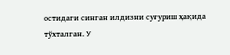остидаги синган илдизни суғуриш ҳақида тўхталган. У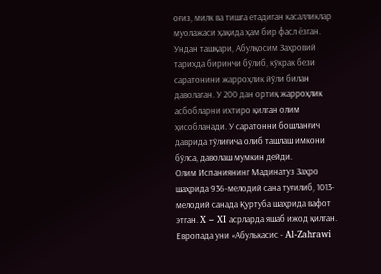оғиз, милк ва тишга етадиган касалликлар муолажаси ҳақида ҳам бир фасл ёзган.
Ундан ташқари, Абулқосим Заҳровий тарихда биринчи бўлиб, кўкрак бези саратонини жарроҳлик йўли билан даволаган. У 200 дан ортиқ жарроҳлик асбобларни ихтиро қилган олим ҳисобланади. У саратонни бошланғич даврида тўлиғича олиб ташлаш имкони бўлса, даволаш мумкин дейди.
Олим Испаниянинг Мадинатуз Заҳро шаҳрида 936-мелодий сана туғилиб, 1013-мелодий санада Қуртуба шаҳрида вафот этган. X – XI асрларда яшаб ижод қилган. Европада уни «Абулькасис - Al-Zahrawi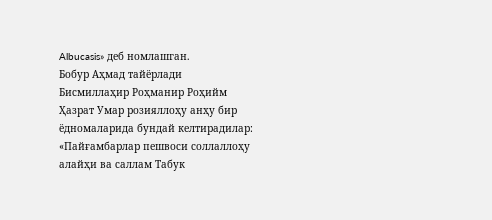Albucasis» деб номлашган.
Бобур Аҳмад тайёрлади
Бисмиллаҳир Роҳманир Роҳийм
Ҳазрат Умар розияллоҳу анҳу бир ёдномаларида бундай келтирадилар: «Пайғамбарлар пешвоси соллаллоҳу алайҳи ва саллам Табук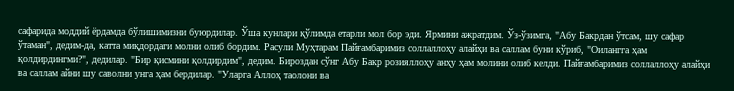сафарида моддий ёрдамда бўлишимизни буюрдилар. Ўша кунлари қўлимда етарли мол бор эди. Ярмини ажратдим. Ўз-ўзимга, "Абу Бакрдан ўтсам, шу сафар ўтаман", дедим-да, катта миқдордаги молни олиб бордим. Расули Муҳтарам Пайғамбаримиз соллаллоҳу алайҳи ва саллам буни кўриб, "Оилангга ҳам қолдирдингми?", дедилар. "Бир қисмини қолдирдим", дедим. Бироздан сўнг Абу Бакр розияллоҳу анҳу ҳам молини олиб келди. Пайғамбаримиз соллаллоҳу алайҳи ва саллам айни шу саволни унга ҳам бердилар. "Уларга Аллоҳ таолони ва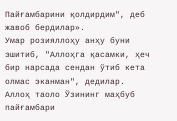Пайғамбарини қолдирдим", деб жавоб бердилар».
Умар розияллоҳу анҳу буни эшитиб, "Аллоҳга қасамки, ҳеч бир нарсада сендан ўтиб кета олмас эканман", дедилар.
Аллоҳ таоло Ўзининг маҳбуб пайғамбари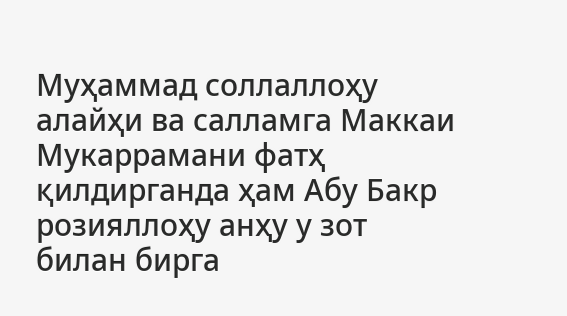Муҳаммад соллаллоҳу алайҳи ва салламга Маккаи Мукаррамани фатҳ қилдирганда ҳам Абу Бакр розияллоҳу анҳу у зот билан бирга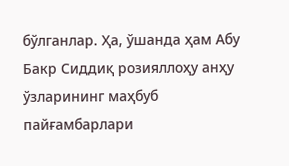бўлганлар. Ҳа, ўшанда ҳам Абу Бакр Сиддиқ розияллоҳу анҳу ўзларининг маҳбуб пайғамбарлари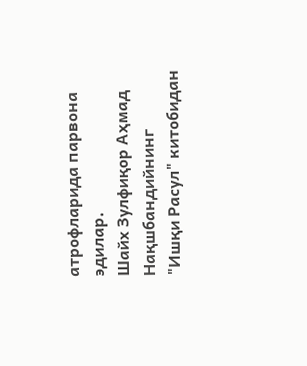атрофларида парвона эдилар.
Шайх Зулфиқор Аҳмад Нақшбандийнинг
"Ишқи Расул" китобидан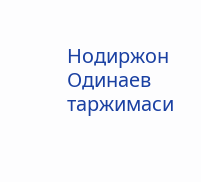Нодиржон Одинаев таржимаси